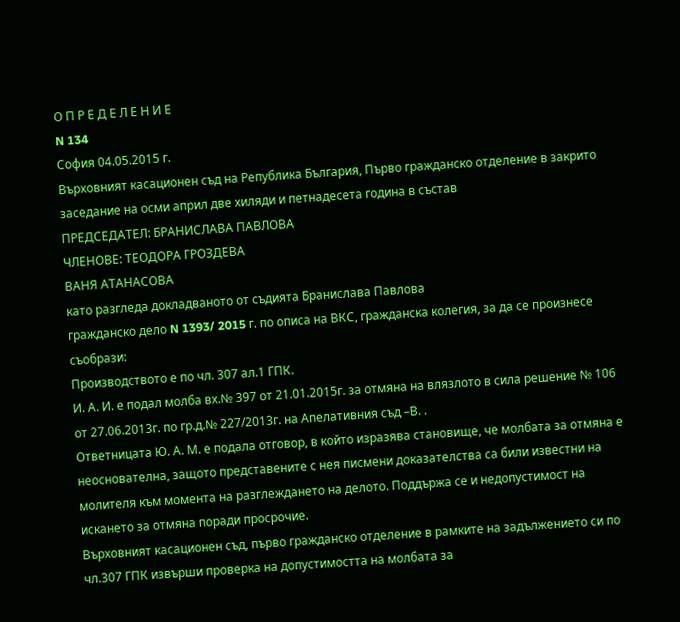О П Р Е Д Е Л Е Н И Е
N 134
София 04.05.2015 г.
Върховният касационен съд на Република България, Първо гражданско отделение в закрито заседание на осми април две хиляди и петнадесета година в състав
ПРЕДСЕДАТЕЛ: БРАНИСЛАВА ПАВЛОВА
ЧЛЕНОВЕ: ТЕОДОРА ГРОЗДЕВА
ВАНЯ АТАНАСОВА
като разгледа докладваното от съдията Бранислава Павлова
гражданско дело N 1393/ 2015 г. по описа на ВКС, гражданска колегия, за да се произнесе съобрази:
Производството е по чл. 307 ал.1 ГПК.
И. А. И. е подал молба вх.№ 397 от 21.01.2015г. за отмяна на влязлото в сила решение № 106 от 27.06.2013г. по гр.д.№ 227/2013г. на Апелативния съд –В. .
Ответницата Ю. А. М. е подала отговор, в който изразява становище, че молбата за отмяна е неоснователна, защото представените с нея писмени доказателства са били известни на молителя към момента на разглеждането на делото. Поддържа се и недопустимост на искането за отмяна поради просрочие.
Върховният касационен съд, първо гражданско отделение в рамките на задължението си по чл.307 ГПК извърши проверка на допустимостта на молбата за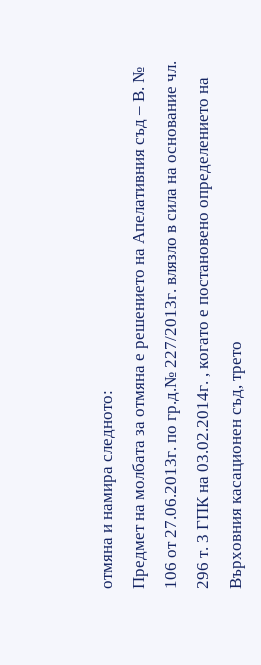отмяна и намира следното:
Предмет на молбата за отмяна е решението на Апелативния съд – В. № 106 от 27.06.2013г. по гр.д.№ 227/2013г. влязло в сила на основание чл. 296 т. 3 ГПК на 03.02.2014г. , когато е постановено определението на Върховния касационен съд, трето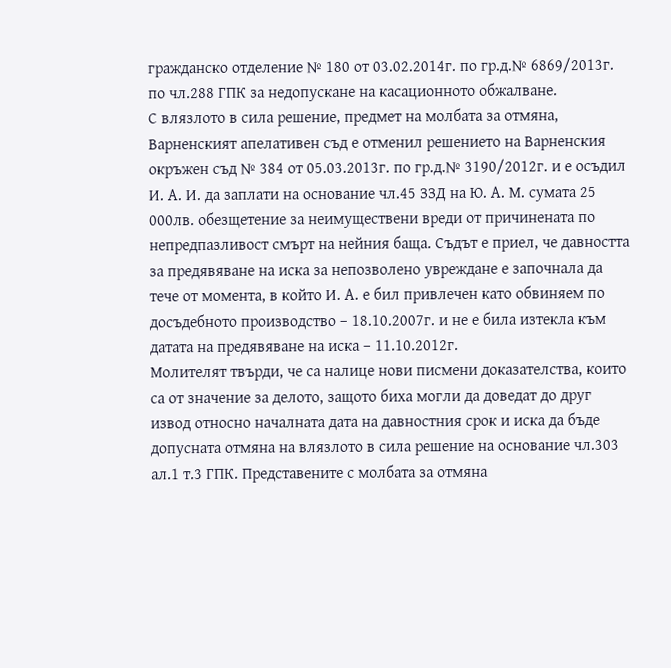гражданско отделение № 180 от 03.02.2014г. по гр.д.№ 6869/2013г. по чл.288 ГПК за недопускане на касационното обжалване.
С влязлото в сила решение, предмет на молбата за отмяна, Варненският апелативен съд е отменил решението на Варненския окръжен съд № 384 от 05.03.2013г. по гр.д.№ 3190/2012г. и е осъдил И. А. И. да заплати на основание чл.45 ЗЗД на Ю. А. М. сумата 25 000лв. обезщетение за неимуществени вреди от причинената по непредпазливост смърт на нейния баща. Съдът е приел, че давността за предявяване на иска за непозволено увреждане е започнала да тече от момента, в който И. А. е бил привлечен като обвиняем по досъдебното производство – 18.10.2007г. и не е била изтекла към датата на предявяване на иска – 11.10.2012г.
Молителят твърди, че са налице нови писмени доказателства, които са от значение за делото, защото биха могли да доведат до друг извод относно началната дата на давностния срок и иска да бъде допусната отмяна на влязлото в сила решение на основание чл.303 ал.1 т.3 ГПК. Представените с молбата за отмяна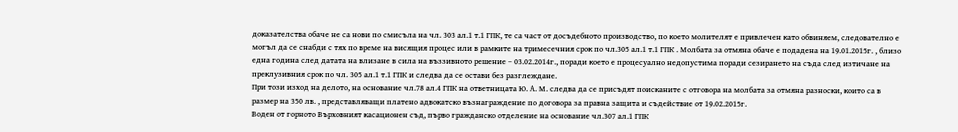доказателства обаче не са нови по смисъла на чл. 303 ал.1 т.1 ГПК, те са част от досъдебното производство, по което молителят е привлечен като обвиняем, следователно е могъл да се снабди с тях по време на висящия процес или в рамките на тримесечния срок по чл.305 ал.1 т.1 ГПК . Молбата за отмяна обаче е подадена на 19.01.2015г. , близо една година след датата на влизане в сила на въззивното решение – 03.02.2014г., поради което е процесуално недопустима поради сезирането на съда след изтичане на преклузивния срок по чл. 305 ал.1 т.1 ГПК и следва да се остави без разглеждане.
При този изход на делото, на основание чл.78 ал.4 ГПК на ответницата Ю. А. М. следва да се присъдят поисканите с отговора на молбата за отмяна разноски, които са в размер на 350 лв. , представляващи платено адвокатско възнаграждение по договора за правна защита и съдействие от 19.02.2015г.
Воден от горното Върховният касационен съд, първо гражданско отделение на основание чл.307 ал.1 ГПК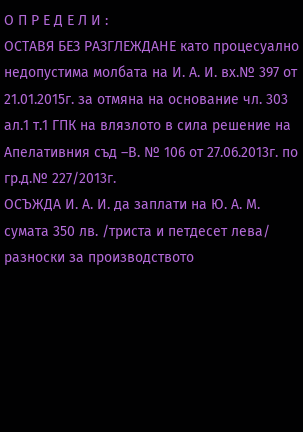О П Р Е Д Е Л И :
ОСТАВЯ БЕЗ РАЗГЛЕЖДАНЕ като процесуално недопустима молбата на И. А. И. вх.№ 397 от 21.01.2015г. за отмяна на основание чл. 303 ал.1 т.1 ГПК на влязлото в сила решение на Апелативния съд –В. № 106 от 27.06.2013г. по гр.д.№ 227/2013г.
ОСЪЖДА И. А. И. да заплати на Ю. А. М. сумата 350 лв. /триста и петдесет лева/ разноски за производството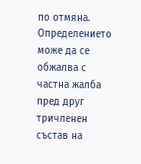по отмяна.
Определението може да се обжалва с частна жалба пред друг тричленен състав на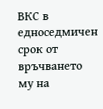ВКС в едноседмичен срок от връчването му на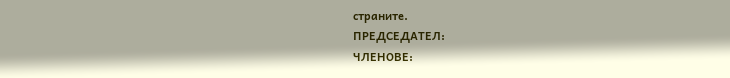страните.
ПРЕДСЕДАТЕЛ:
ЧЛЕНОВЕ: